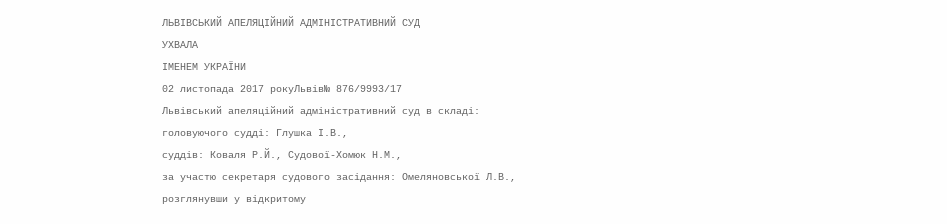ЛЬВІВСЬКИЙ АПЕЛЯЦІЙНИЙ АДМІНІСТРАТИВНИЙ СУД
УХВАЛА
ІМЕНЕМ УКРАЇНИ
02 листопада 2017 рокуЛьвів№ 876/9993/17
Львівський апеляційний адміністративний суд в складі:
головуючого судді: Глушка І.В.,
суддів: Коваля Р.Й., Судової-Хомюк Н.М.,
за участю секретаря судового засідання: Омеляновської Л.В.,
розглянувши у відкритому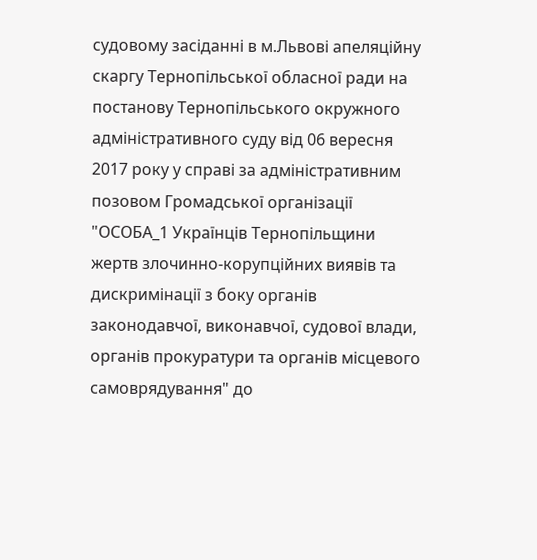судовому засіданні в м.Львові апеляційну скаргу Тернопільської обласної ради на постанову Тернопільського окружного адміністративного суду від 06 вересня 2017 року у справі за адміністративним позовом Громадської організації "ОСОБА_1 Українців Тернопільщини жертв злочинно-корупційних виявів та дискримінації з боку органів законодавчої, виконавчої, судової влади, органів прокуратури та органів місцевого самоврядування" до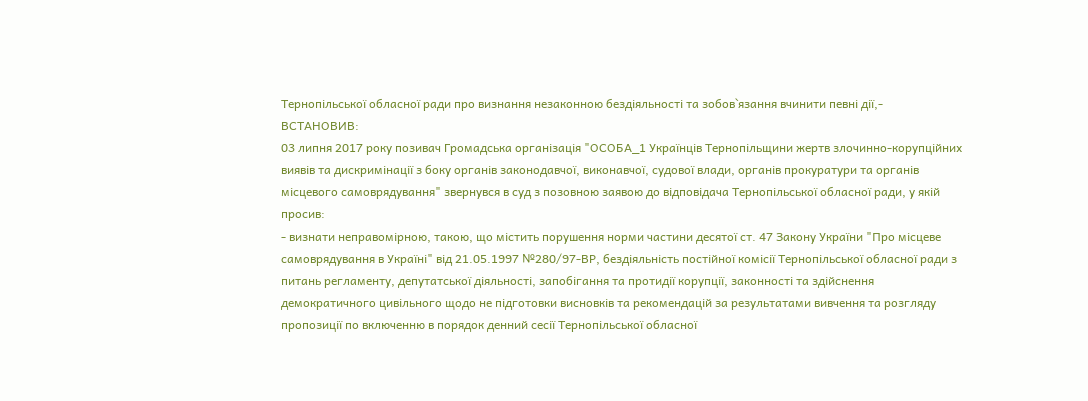Тернопільської обласної ради про визнання незаконною бездіяльності та зобов`язання вчинити певні дії,-
ВСТАНОВИВ:
03 липня 2017 року позивач Громадська організація "ОСОБА_1 Українців Тернопільщини жертв злочинно-корупційних виявів та дискримінації з боку органів законодавчої, виконавчої, судової влади, органів прокуратури та органів місцевого самоврядування" звернувся в суд з позовною заявою до відповідача Тернопільської обласної ради, у якій просив:
- визнати неправомірною, такою, що містить порушення норми частини десятої ст. 47 Закону України "Про місцеве самоврядування в Україні" від 21.05.1997 №280/97-ВР, бездіяльність постійної комісії Тернопільської обласної ради з питань регламенту, депутатської діяльності, запобігання та протидії корупції, законності та здійснення демократичного цивільного щодо не підготовки висновків та рекомендацій за результатами вивчення та розгляду пропозиції по включенню в порядок денний сесії Тернопільської обласної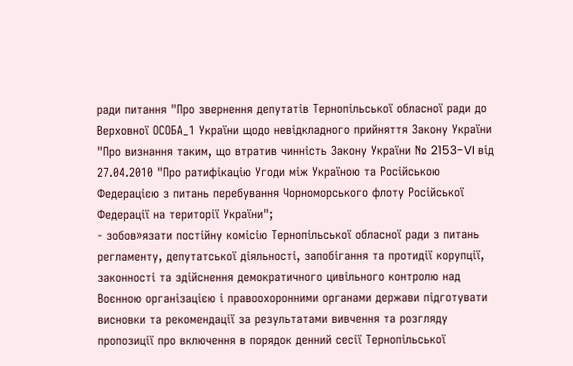ради питання "Про звернення депутатів Тернопільської обласної ради до Верховної ОСОБА_1 України щодо невідкладного прийняття Закону України "Про визнання таким, що втратив чинність Закону України № 2153-VI від 27.04.2010 "Про ратифікацію Угоди між Україною та Російською Федерацією з питань перебування Чорноморського флоту Російської Федерації на території України";
- зобов»язати постійну комісію Тернопільської обласної ради з питань регламенту, депутатської діяльності, запобігання та протидії корупції, законності та здійснення демократичного цивільного контролю над Воєнною організацією і правоохоронними органами держави підготувати висновки та рекомендації за результатами вивчення та розгляду пропозиції про включення в порядок денний сесії Тернопільської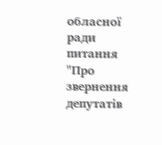обласної ради питання "Про звернення депутатів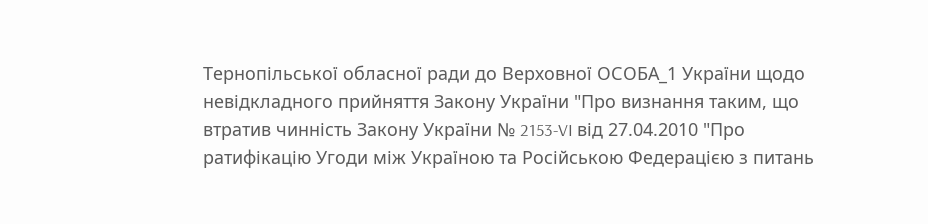Тернопільської обласної ради до Верховної ОСОБА_1 України щодо невідкладного прийняття Закону України "Про визнання таким, що втратив чинність Закону України № 2153-VI від 27.04.2010 "Про ратифікацію Угоди між Україною та Російською Федерацією з питань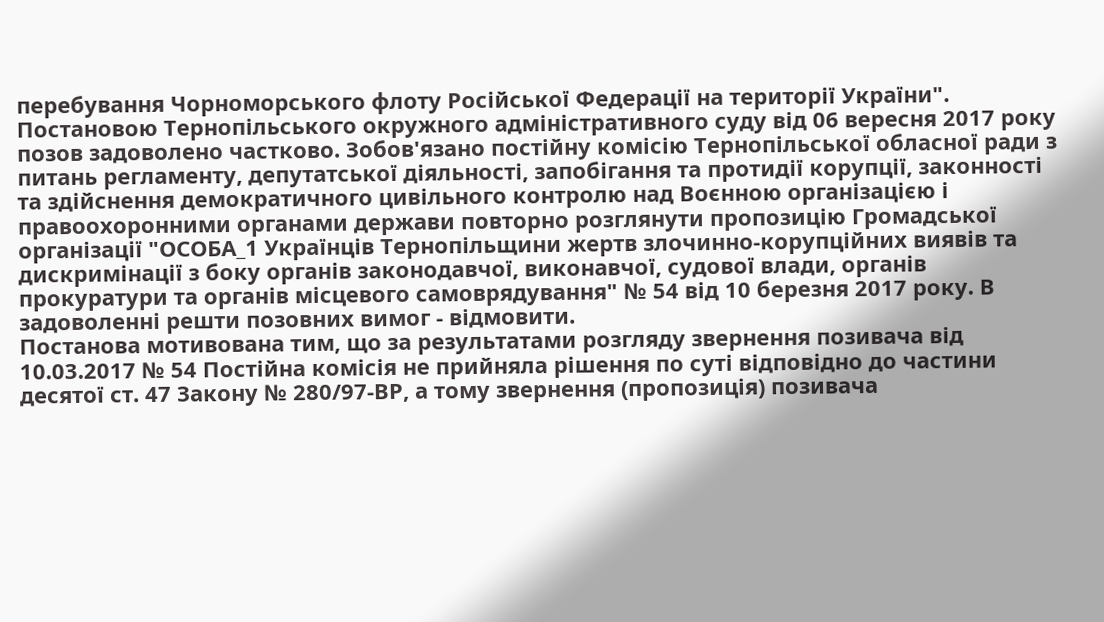перебування Чорноморського флоту Російської Федерації на території України".
Постановою Тернопільського окружного адміністративного суду від 06 вересня 2017 року позов задоволено частково. Зобов'язано постійну комісію Тернопільської обласної ради з питань регламенту, депутатської діяльності, запобігання та протидії корупції, законності та здійснення демократичного цивільного контролю над Воєнною організацією і правоохоронними органами держави повторно розглянути пропозицію Громадської організації "ОСОБА_1 Українців Тернопільщини жертв злочинно-корупційних виявів та дискримінації з боку органів законодавчої, виконавчої, судової влади, органів прокуратури та органів місцевого самоврядування" № 54 від 10 березня 2017 року. В задоволенні решти позовних вимог - відмовити.
Постанова мотивована тим, що за результатами розгляду звернення позивача від 10.03.2017 № 54 Постійна комісія не прийняла рішення по суті відповідно до частини десятої ст. 47 Закону № 280/97-ВР, а тому звернення (пропозиція) позивача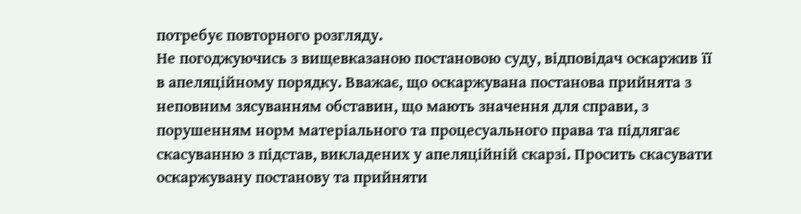потребує повторного розгляду.
Не погоджуючись з вищевказаною постановою суду, відповідач оскаржив її в апеляційному порядку. Вважає, що оскаржувана постанова прийнята з неповним зясуванням обставин, що мають значення для справи, з порушенням норм матеріального та процесуального права та підлягає скасуванню з підстав, викладених у апеляційній скарзі. Просить скасувати оскаржувану постанову та прийняти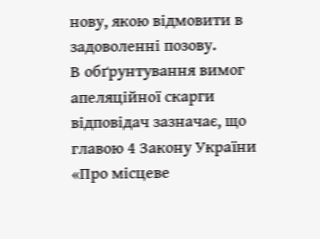нову, якою відмовити в задоволенні позову.
В обґрунтування вимог апеляційної скарги відповідач зазначає, що главою 4 Закону України «Про місцеве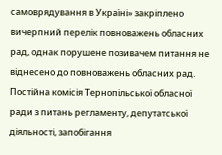самоврядування в Україні» закріплено вичерпний перелік повноважень обласних рад, однак порушене позивачем питання не віднесено до повноважень обласних рад. Постійна комісія Тернопільської обласної ради з питань регламенту, депутатської діяльності, запобігання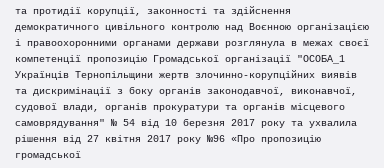та протидії корупції, законності та здійснення демократичного цивільного контролю над Воєнною організацією і правоохоронними органами держави розглянула в межах своєї компетенції пропозицію Громадської організації "ОСОБА_1 Українців Тернопільщини жертв злочинно-корупційних виявів та дискримінації з боку органів законодавчої, виконавчої, судової влади, органів прокуратури та органів місцевого самоврядування" № 54 від 10 березня 2017 року та ухвалила рішення від 27 квітня 2017 року №96 «Про пропозицію громадської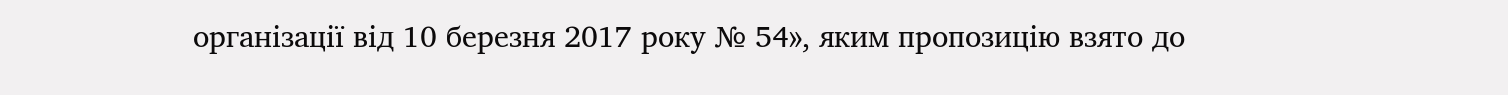організації від 10 березня 2017 року № 54», яким пропозицію взято до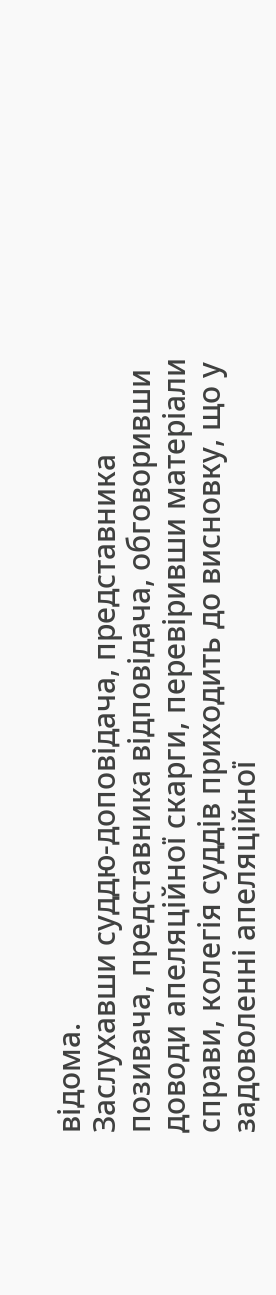відома.
Заслухавши суддю-доповідача, представника позивача, представника відповідача, обговоривши доводи апеляційної скарги, перевіривши матеріали справи, колегія суддів приходить до висновку, що у задоволенні апеляційної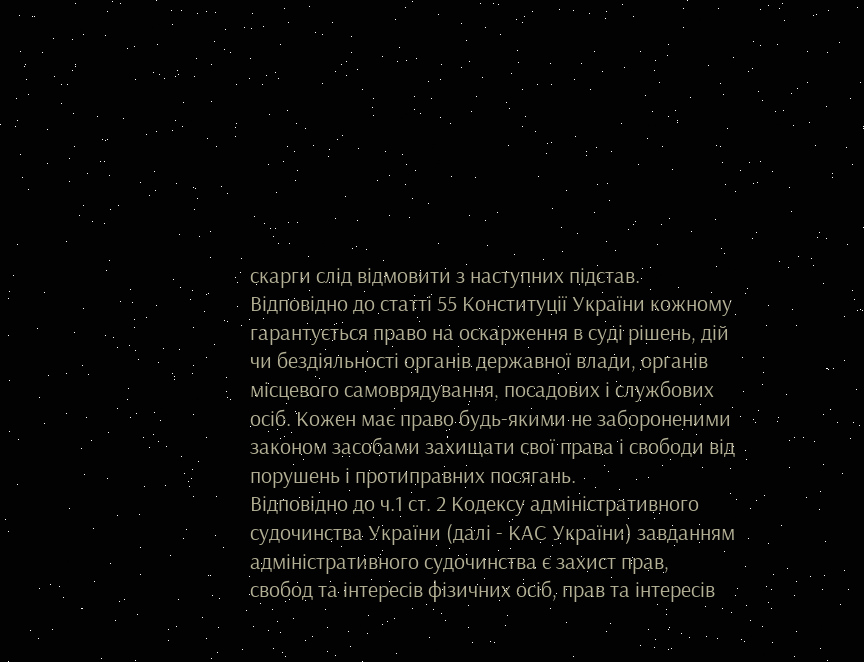скарги слід відмовити з наступних підстав.
Відповідно до статті 55 Конституції України кожному гарантується право на оскарження в суді рішень, дій чи бездіяльності органів державної влади, органів місцевого самоврядування, посадових і службових осіб. Кожен має право будь-якими не забороненими законом засобами захищати свої права і свободи від порушень і протиправних посягань.
Відповідно до ч.1 ст. 2 Кодексу адміністративного судочинства України (далі - КАС України) завданням адміністративного судочинства є захист прав, свобод та інтересів фізичних осіб, прав та інтересів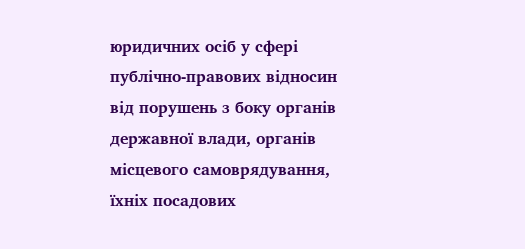юридичних осіб у сфері публічно-правових відносин від порушень з боку органів державної влади, органів місцевого самоврядування, їхніх посадових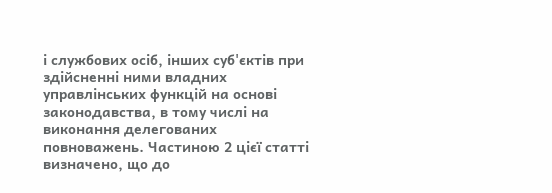і службових осіб, інших суб'єктів при здійсненні ними владних управлінських функцій на основі законодавства, в тому числі на виконання делегованих повноважень. Частиною 2 цієї статті визначено, що до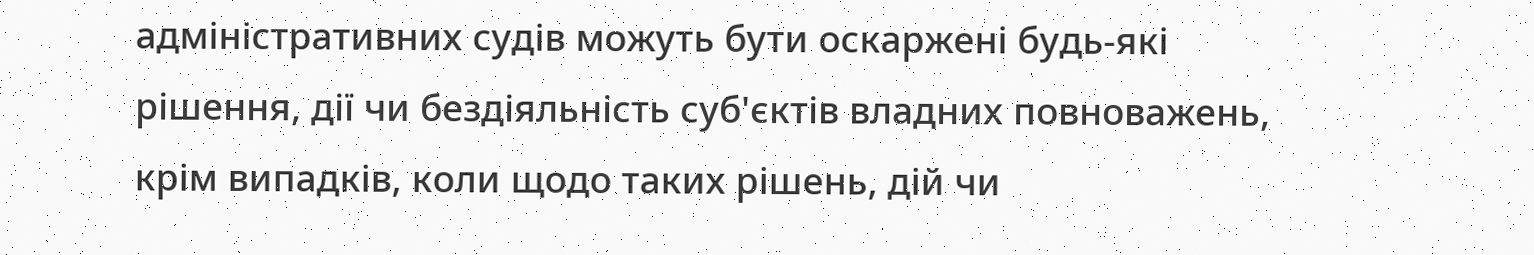адміністративних судів можуть бути оскаржені будь-які рішення, дії чи бездіяльність суб'єктів владних повноважень, крім випадків, коли щодо таких рішень, дій чи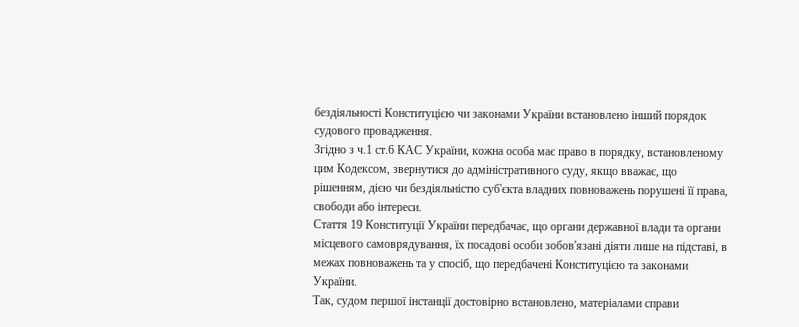бездіяльності Конституцією чи законами України встановлено інший порядок судового провадження.
Згідно з ч.1 ст.6 КАС України, кожна особа має право в порядку, встановленому цим Кодексом, звернутися до адміністративного суду, якщо вважає, що рішенням, дією чи бездіяльністю суб'єкта владних повноважень порушені її права, свободи або інтереси.
Стаття 19 Конституції України передбачає, що органи державної влади та органи місцевого самоврядування, їх посадові особи зобов'язані діяти лише на підставі, в межах повноважень та у спосіб, що передбачені Конституцією та законами України.
Так, судом першої інстанції достовірно встановлено, матеріалами справи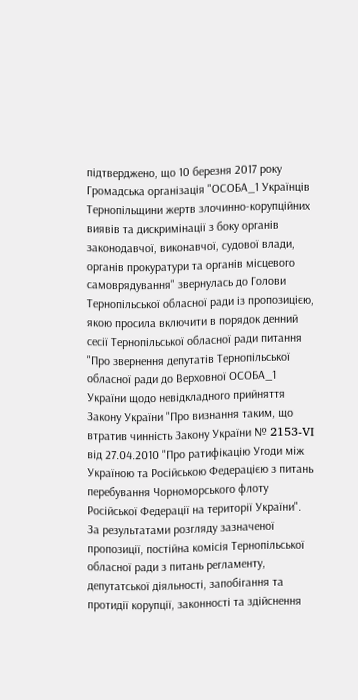підтверджено, що 10 березня 2017 року Громадська організація "ОСОБА_1 Українців Тернопільщини жертв злочинно-корупційних виявів та дискримінації з боку органів законодавчої, виконавчої, судової влади, органів прокуратури та органів місцевого самоврядування" звернулась до Голови Тернопільської обласної ради із пропозицією, якою просила включити в порядок денний сесії Тернопільської обласної ради питання "Про звернення депутатів Тернопільської обласної ради до Верховної ОСОБА_1 України щодо невідкладного прийняття Закону України "Про визнання таким, що втратив чинність Закону України № 2153-VI від 27.04.2010 "Про ратифікацію Угоди між Україною та Російською Федерацією з питань перебування Чорноморського флоту Російської Федерації на території України".
За результатами розгляду зазначеної пропозиції, постійна комісія Тернопільської обласної ради з питань регламенту, депутатської діяльності, запобігання та протидії корупції, законності та здійснення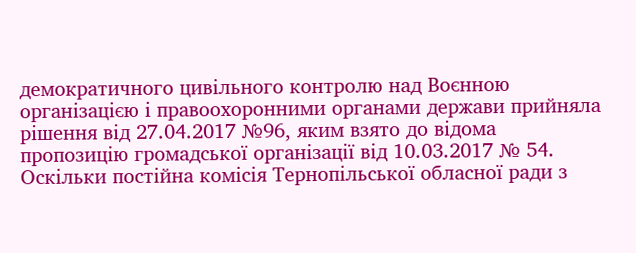демократичного цивільного контролю над Воєнною організацією і правоохоронними органами держави прийняла рішення від 27.04.2017 №96, яким взято до відома пропозицію громадської організації від 10.03.2017 № 54.
Оскільки постійна комісія Тернопільської обласної ради з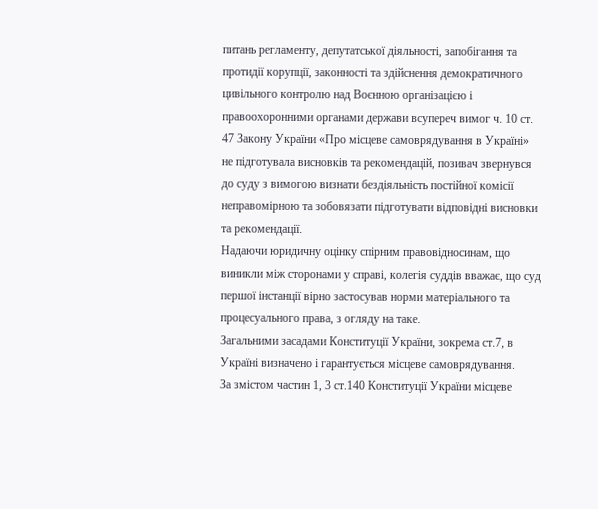питань регламенту, депутатської діяльності, запобігання та протидії корупції, законності та здійснення демократичного цивільного контролю над Воєнною організацією і правоохоронними органами держави всупереч вимог ч. 10 ст. 47 Закону України «Про місцеве самоврядування в Україні» не підготувала висновків та рекомендацій, позивач звернувся до суду з вимогою визнати бездіяльність постійної комісії неправомірною та зобовязати підготувати відповідні висновки та рекомендації.
Надаючи юридичну оцінку спірним правовідносинам, що виникли між сторонами у справі, колегія суддів вважає, що суд першої інстанції вірно застосував норми матеріального та процесуального права, з огляду на таке.
Загальними засадами Конституції України, зокрема ст.7, в Україні визначено і гарантується місцеве самоврядування.
За змістом частин 1, 3 ст.140 Конституції України місцеве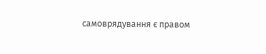самоврядування є правом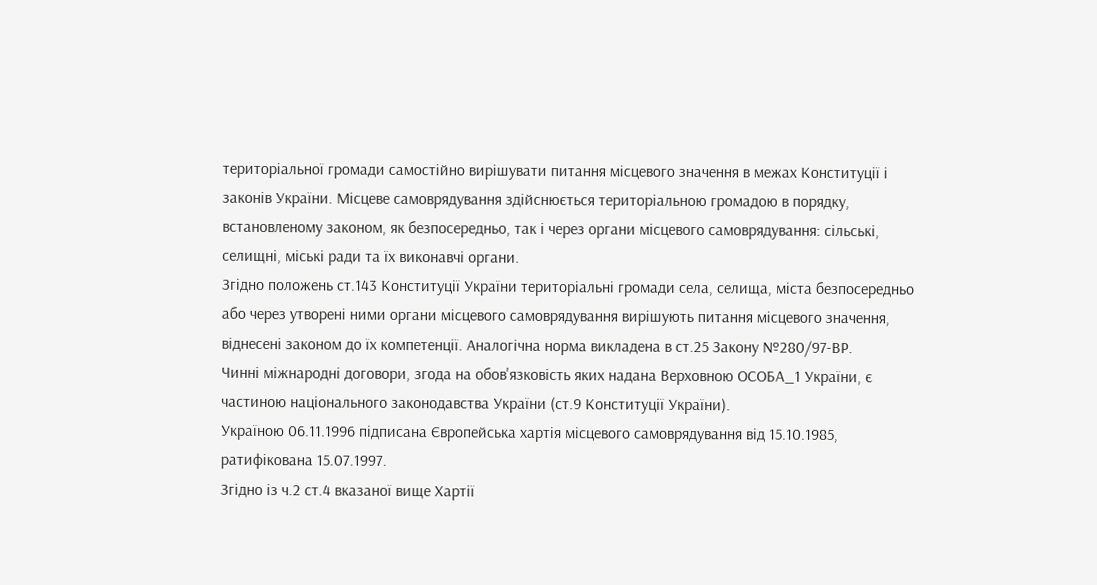територіальної громади самостійно вирішувати питання місцевого значення в межах Конституції і законів України. Місцеве самоврядування здійснюється територіальною громадою в порядку, встановленому законом, як безпосередньо, так і через органи місцевого самоврядування: сільські, селищні, міські ради та їх виконавчі органи.
Згідно положень ст.143 Конституції України територіальні громади села, селища, міста безпосередньо або через утворені ними органи місцевого самоврядування вирішують питання місцевого значення, віднесені законом до їх компетенції. Аналогічна норма викладена в ст.25 Закону №280/97-ВР.
Чинні міжнародні договори, згода на обов'язковість яких надана Верховною ОСОБА_1 України, є частиною національного законодавства України (ст.9 Конституції України).
Україною 06.11.1996 підписана Європейська хартія місцевого самоврядування від 15.10.1985, ратифікована 15.07.1997.
Згідно із ч.2 ст.4 вказаної вище Хартії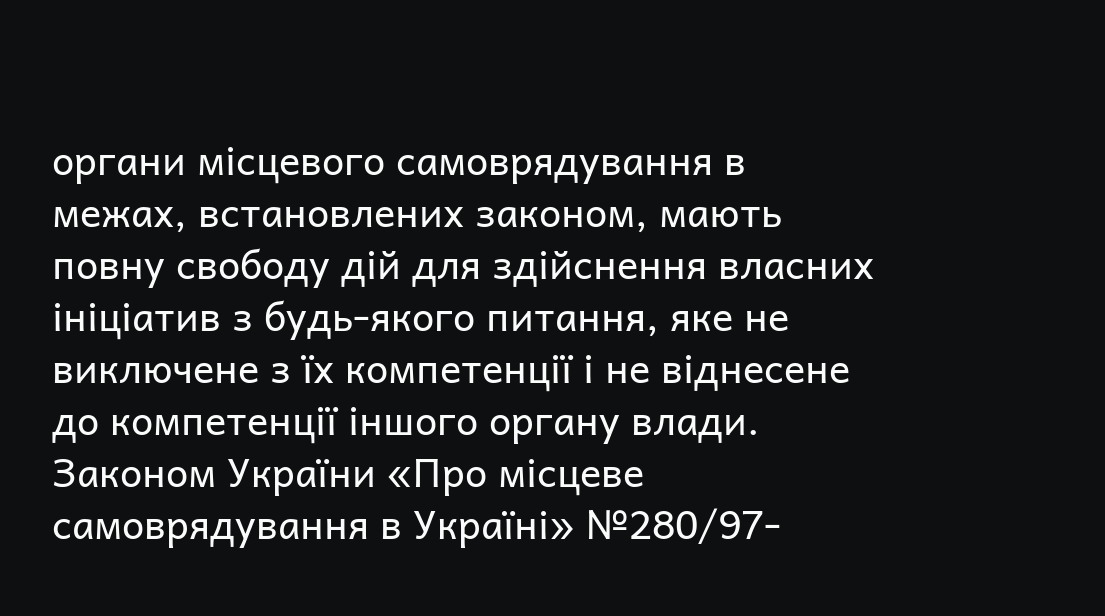органи місцевого самоврядування в межах, встановлених законом, мають повну свободу дій для здійснення власних ініціатив з будь-якого питання, яке не виключене з їх компетенції і не віднесене до компетенції іншого органу влади.
Законом України «Про місцеве самоврядування в Україні» №280/97-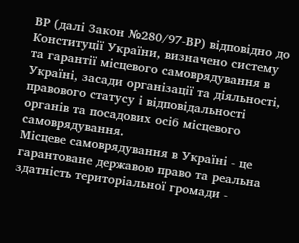ВР (далі Закон №280/97-ВР) відповідно до Конституції України, визначено систему та гарантії місцевого самоврядування в Україні, засади організації та діяльності, правового статусу і відповідальності органів та посадових осіб місцевого самоврядування.
Місцеве самоврядування в Україні - це гарантоване державою право та реальна здатність територіальної громади -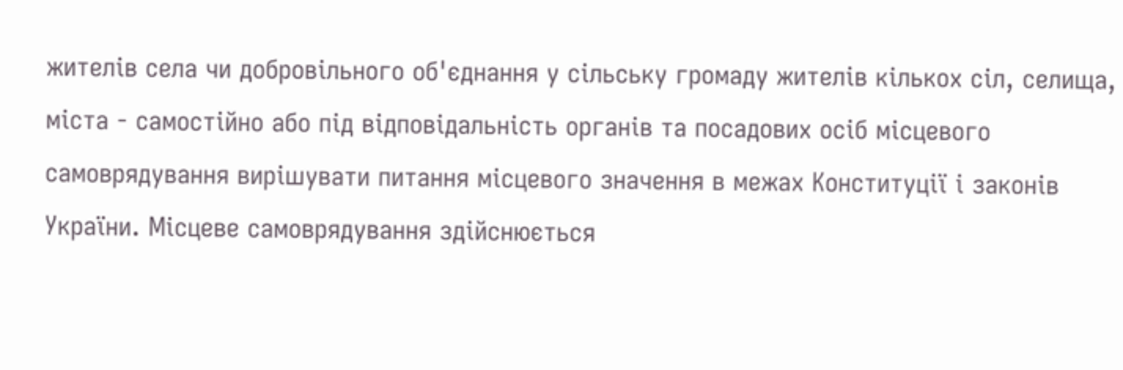жителів села чи добровільного об'єднання у сільську громаду жителів кількох сіл, селища, міста - самостійно або під відповідальність органів та посадових осіб місцевого самоврядування вирішувати питання місцевого значення в межах Конституції і законів України. Місцеве самоврядування здійснюється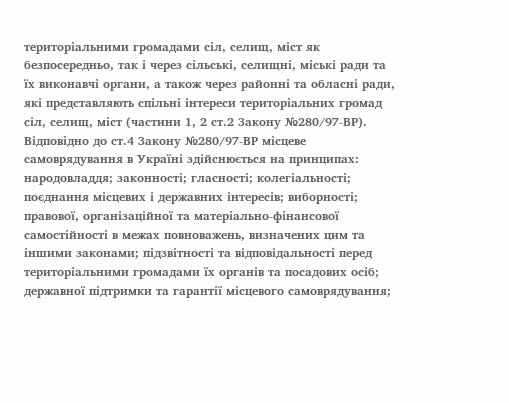територіальними громадами сіл, селищ, міст як безпосередньо, так і через сільські, селищні, міські ради та їх виконавчі органи, а також через районні та обласні ради, які представляють спільні інтереси територіальних громад сіл, селищ, міст (частини 1, 2 ст.2 Закону №280/97-ВР).
Відповідно до ст.4 Закону №280/97-ВР місцеве самоврядування в Україні здійснюється на принципах: народовладдя; законності; гласності; колегіальності; поєднання місцевих і державних інтересів; виборності; правової, організаційної та матеріально-фінансової самостійності в межах повноважень, визначених цим та іншими законами; підзвітності та відповідальності перед територіальними громадами їх органів та посадових осіб; державної підтримки та гарантії місцевого самоврядування;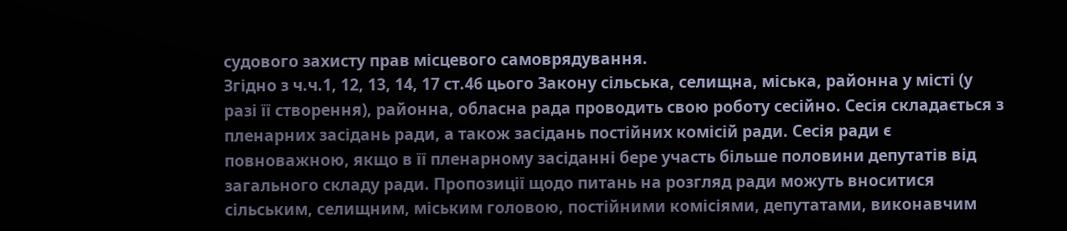судового захисту прав місцевого самоврядування.
Згідно з ч.ч.1, 12, 13, 14, 17 ст.46 цього Закону сільська, селищна, міська, районна у місті (у разі її створення), районна, обласна рада проводить свою роботу сесійно. Сесія складається з пленарних засідань ради, а також засідань постійних комісій ради. Сесія ради є повноважною, якщо в її пленарному засіданні бере участь більше половини депутатів від загального складу ради. Пропозиції щодо питань на розгляд ради можуть вноситися сільським, селищним, міським головою, постійними комісіями, депутатами, виконавчим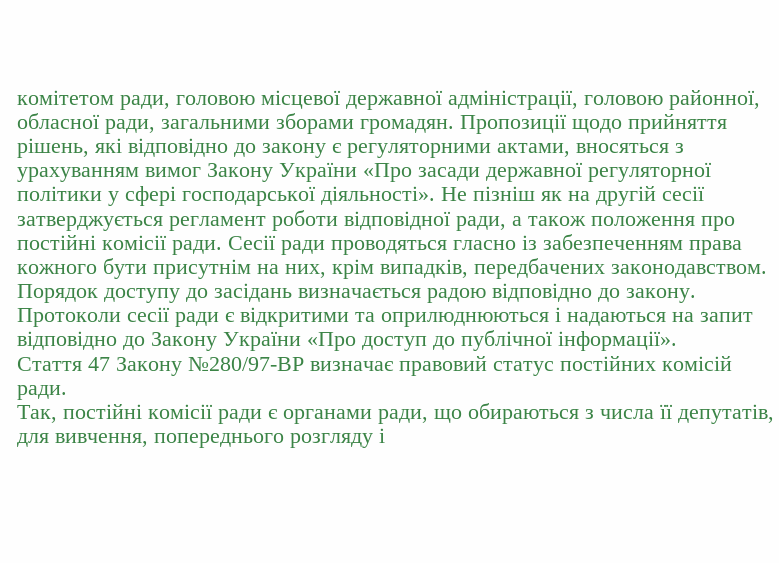комітетом ради, головою місцевої державної адміністрації, головою районної, обласної ради, загальними зборами громадян. Пропозиції щодо прийняття рішень, які відповідно до закону є регуляторними актами, вносяться з урахуванням вимог Закону України «Про засади державної регуляторної політики у сфері господарської діяльності». Не пізніш як на другій сесії затверджується регламент роботи відповідної ради, а також положення про постійні комісії ради. Сесії ради проводяться гласно із забезпеченням права кожного бути присутнім на них, крім випадків, передбачених законодавством. Порядок доступу до засідань визначається радою відповідно до закону. Протоколи сесії ради є відкритими та оприлюднюються і надаються на запит відповідно до Закону України «Про доступ до публічної інформації».
Стаття 47 Закону №280/97-ВР визначає правовий статус постійних комісій ради.
Так, постійні комісії ради є органами ради, що обираються з числа її депутатів, для вивчення, попереднього розгляду і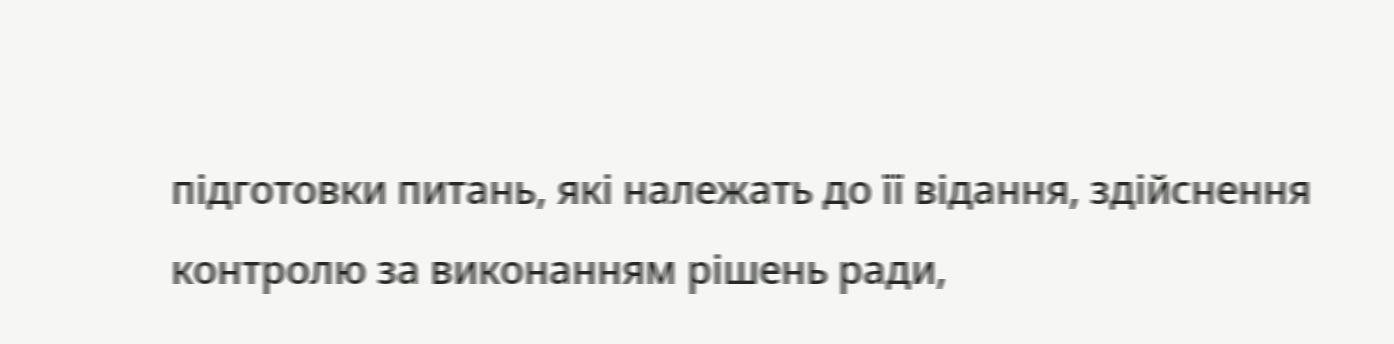підготовки питань, які належать до її відання, здійснення контролю за виконанням рішень ради,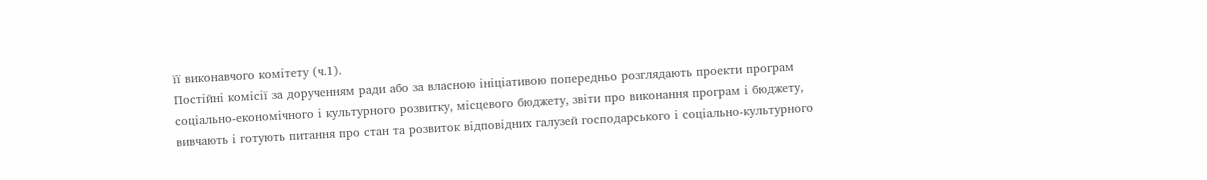її виконавчого комітету (ч.1).
Постійні комісії за дорученням ради або за власною ініціативою попередньо розглядають проекти програм соціально-економічного і культурного розвитку, місцевого бюджету, звіти про виконання програм і бюджету, вивчають і готують питання про стан та розвиток відповідних галузей господарського і соціально-культурного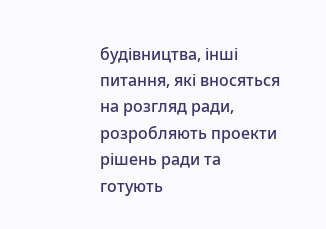будівництва, інші питання, які вносяться на розгляд ради, розробляють проекти рішень ради та готують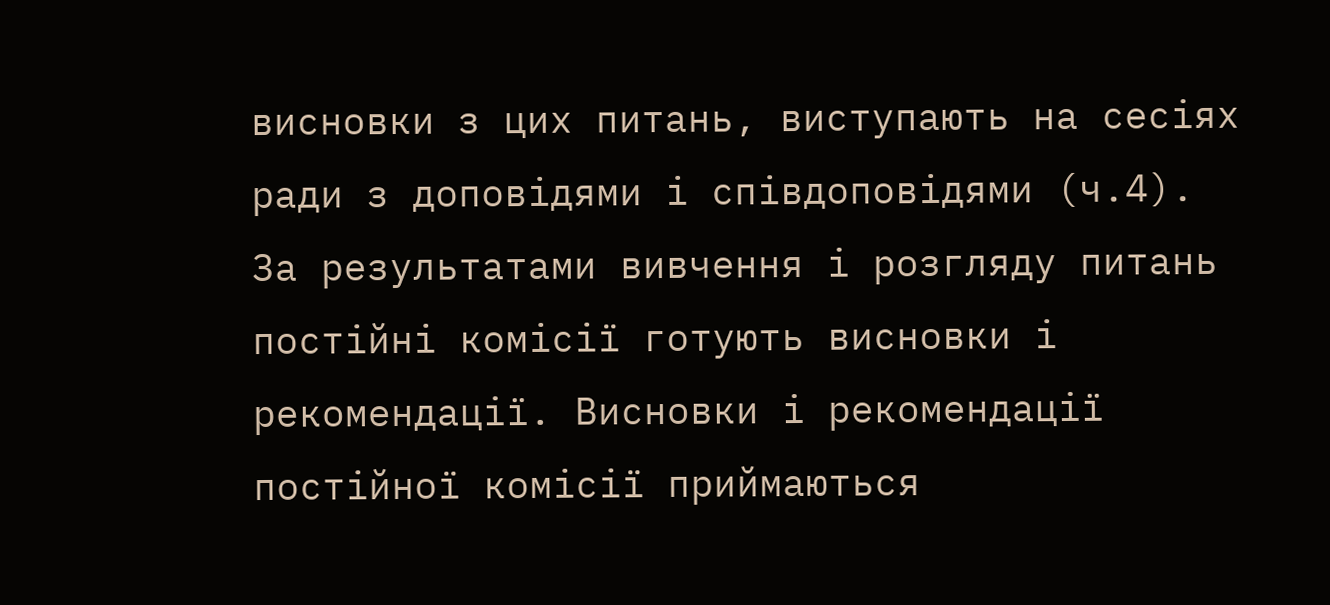висновки з цих питань, виступають на сесіях ради з доповідями і співдоповідями (ч.4).
За результатами вивчення і розгляду питань постійні комісії готують висновки і рекомендації. Висновки і рекомендації постійної комісії приймаються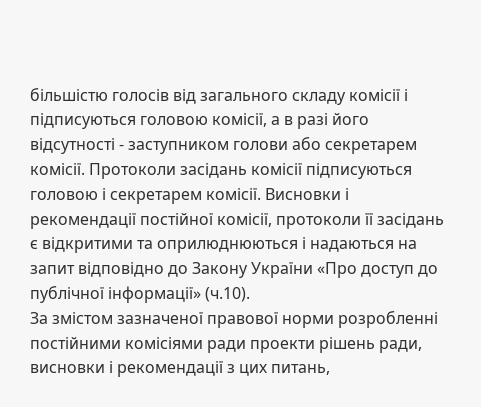більшістю голосів від загального складу комісії і підписуються головою комісії, а в разі його відсутності - заступником голови або секретарем комісії. Протоколи засідань комісії підписуються головою і секретарем комісії. Висновки і рекомендації постійної комісії, протоколи її засідань є відкритими та оприлюднюються і надаються на запит відповідно до Закону України «Про доступ до публічної інформації» (ч.10).
За змістом зазначеної правової норми розробленні постійними комісіями ради проекти рішень ради, висновки і рекомендації з цих питань,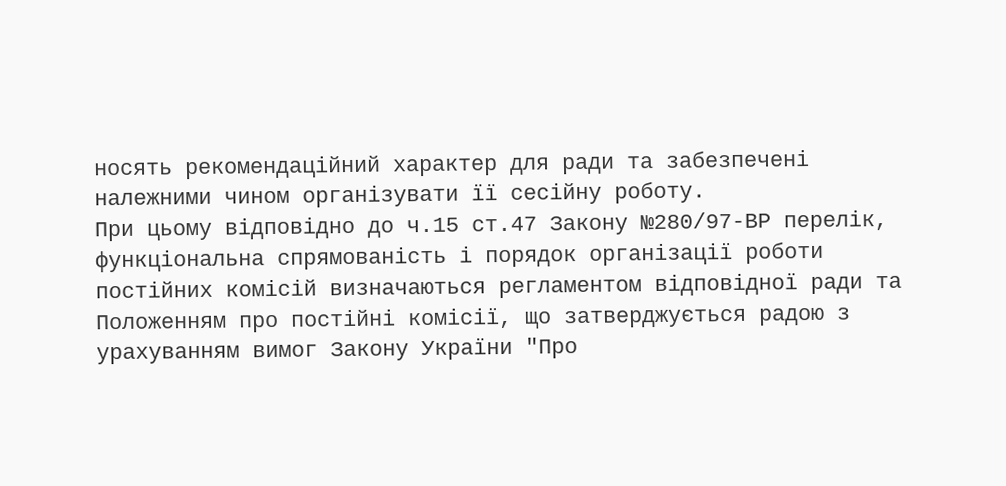носять рекомендаційний характер для ради та забезпечені належними чином організувати її сесійну роботу.
При цьому відповідно до ч.15 ст.47 Закону №280/97-ВР перелік, функціональна спрямованість і порядок організації роботи постійних комісій визначаються регламентом відповідної ради та Положенням про постійні комісії, що затверджується радою з урахуванням вимог Закону України "Про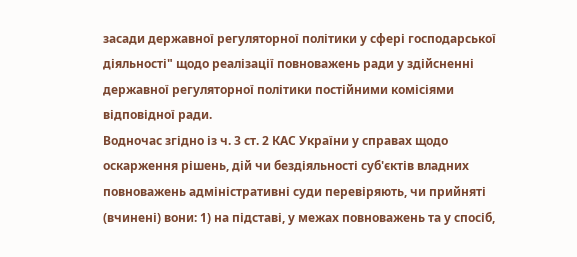засади державної регуляторної політики у сфері господарської діяльності" щодо реалізації повноважень ради у здійсненні державної регуляторної політики постійними комісіями відповідної ради.
Водночас згідно із ч. 3 ст. 2 КАС України у справах щодо оскарження рішень, дій чи бездіяльності суб'єктів владних повноважень адміністративні суди перевіряють, чи прийняті (вчинені) вони: 1) на підставі, у межах повноважень та у спосіб,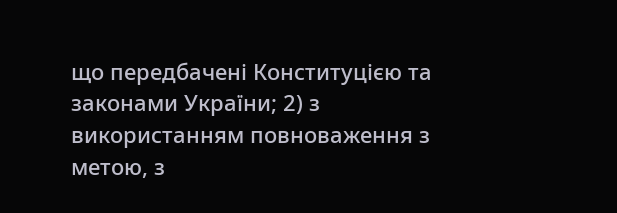що передбачені Конституцією та законами України; 2) з використанням повноваження з метою, з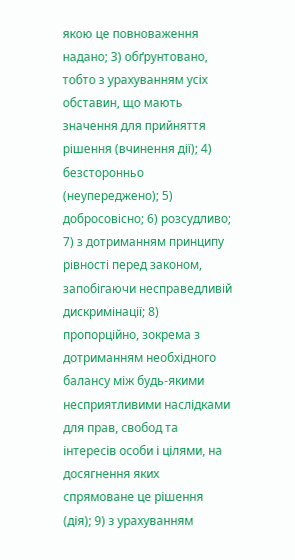якою це повноваження надано; 3) обґрунтовано, тобто з урахуванням усіх обставин, що мають значення для прийняття рішення (вчинення дії); 4) безсторонньо (неупереджено); 5) добросовісно; 6) розсудливо; 7) з дотриманням принципу рівності перед законом, запобігаючи несправедливій дискримінації; 8) пропорційно, зокрема з дотриманням необхідного балансу між будь-якими несприятливими наслідками для прав, свобод та інтересів особи і цілями, на досягнення яких спрямоване це рішення (дія); 9) з урахуванням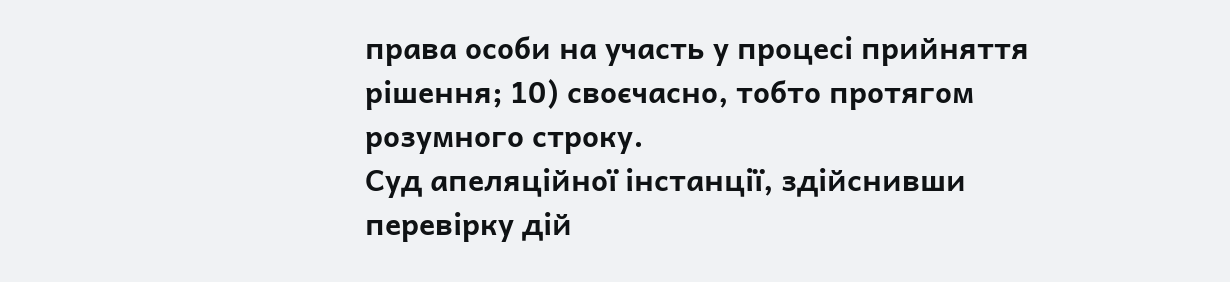права особи на участь у процесі прийняття рішення; 10) своєчасно, тобто протягом розумного строку.
Суд апеляційної інстанції, здійснивши перевірку дій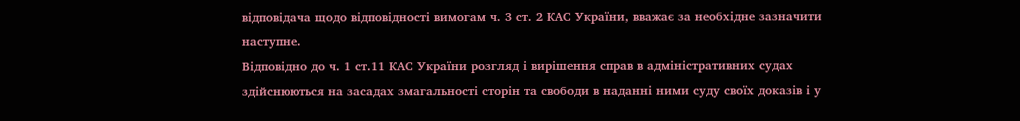відповідача щодо відповідності вимогам ч. 3 ст. 2 КАС України, вважає за необхідне зазначити наступне.
Відповідно до ч. 1 ст.11 КАС України розгляд і вирішення справ в адміністративних судах здійснюються на засадах змагальності сторін та свободи в наданні ними суду своїх доказів і у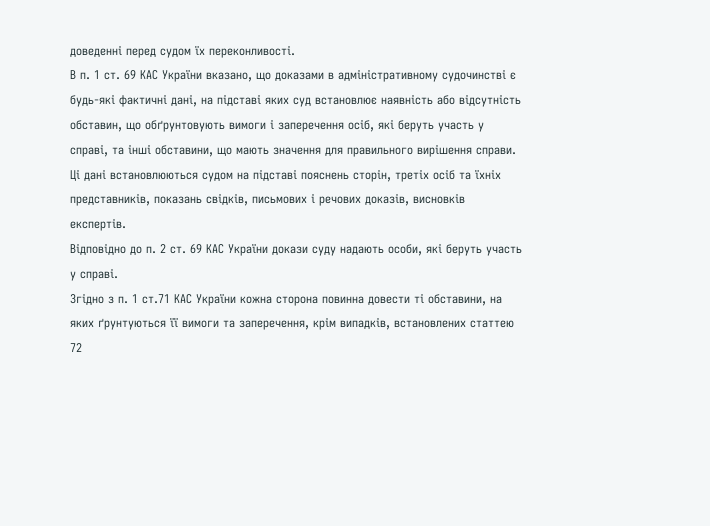доведенні перед судом їх переконливості.
В п. 1 ст. 69 КАС України вказано, що доказами в адміністративному судочинстві є будь-які фактичні дані, на підставі яких суд встановлює наявність або відсутність обставин, що обґрунтовують вимоги і заперечення осіб, які беруть участь у справі, та інші обставини, що мають значення для правильного вирішення справи. Ці дані встановлюються судом на підставі пояснень сторін, третіх осіб та їхніх представників, показань свідків, письмових і речових доказів, висновків експертів.
Відповідно до п. 2 ст. 69 КАС України докази суду надають особи, які беруть участь у справі.
Згідно з п. 1 ст.71 КАС України кожна сторона повинна довести ті обставини, на яких ґрунтуються її вимоги та заперечення, крім випадків, встановлених статтею 72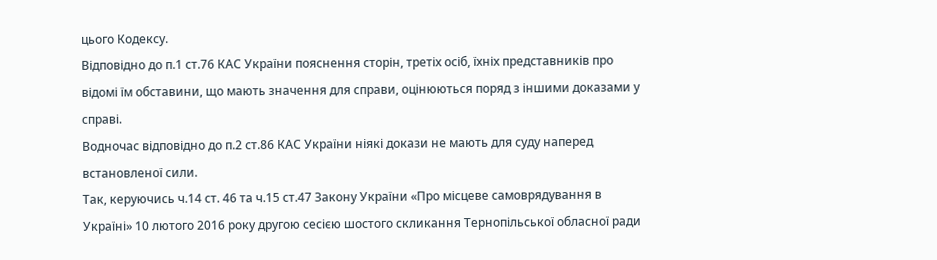цього Кодексу.
Відповідно до п.1 ст.76 КАС України пояснення сторін, третіх осіб, їхніх представників про відомі їм обставини, що мають значення для справи, оцінюються поряд з іншими доказами у справі.
Водночас відповідно до п.2 ст.86 КАС України ніякі докази не мають для суду наперед встановленої сили.
Так, керуючись ч.14 ст. 46 та ч.15 ст.47 Закону України «Про місцеве самоврядування в Україні» 10 лютого 2016 року другою сесією шостого скликання Тернопільської обласної ради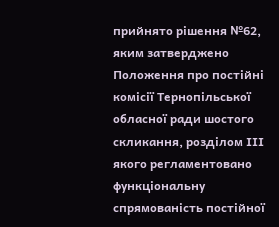прийнято рішення №62, яким затверджено Положення про постійні комісії Тернопільської обласної ради шостого скликання, розділом ІІІ якого регламентовано функціональну спрямованість постійної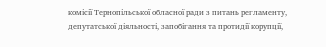комісії Тернопільської обласної ради з питань регламенту, депутатської діяльності, запобігання та протидії корупції,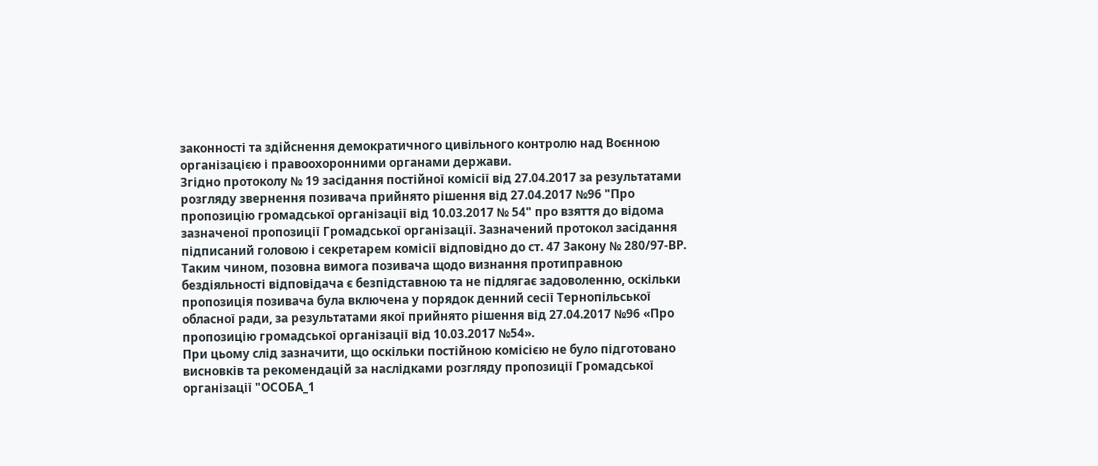законності та здійснення демократичного цивільного контролю над Воєнною організацією і правоохоронними органами держави.
Згідно протоколу № 19 засідання постійної комісії від 27.04.2017 за результатами розгляду звернення позивача прийнято рішення від 27.04.2017 №96 "Про пропозицію громадської організації від 10.03.2017 № 54" про взяття до відома зазначеної пропозиції Громадської організації. Зазначений протокол засідання підписаний головою і секретарем комісії відповідно до ст. 47 Закону № 280/97-ВР.
Таким чином, позовна вимога позивача щодо визнання протиправною бездіяльності відповідача є безпідставною та не підлягає задоволенню, оскільки пропозиція позивача була включена у порядок денний сесії Тернопільської обласної ради, за результатами якої прийнято рішення від 27.04.2017 №96 «Про пропозицію громадської організації від 10.03.2017 №54».
При цьому слід зазначити, що оскільки постійною комісією не було підготовано висновків та рекомендацій за наслідками розгляду пропозиції Громадської організації "ОСОБА_1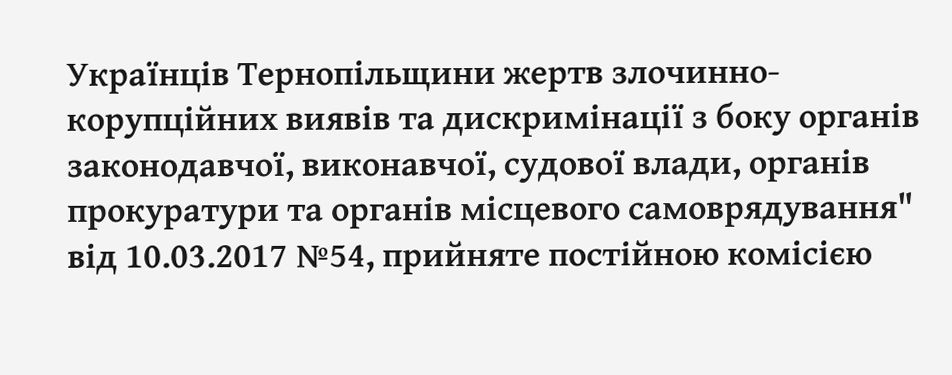Українців Тернопільщини жертв злочинно-корупційних виявів та дискримінації з боку органів законодавчої, виконавчої, судової влади, органів прокуратури та органів місцевого самоврядування" від 10.03.2017 №54, прийняте постійною комісією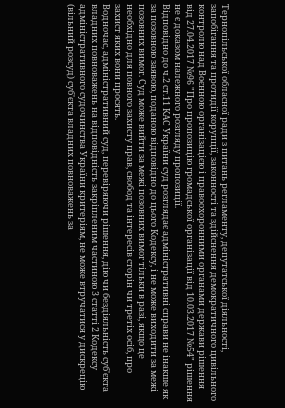Тернопільської обласної ради з питань регламенту, депутатської діяльності, запобігання та протидії корупції, законності та здійснення демократичного цивільного контролю над Воєнною організацією і правоохоронними органами держави рішення від 27.04.2017 №96 "Про пропозицію громадської організації від 10.03.2017 №54" рішення не є доказом належного розгляду пропозиції.
Відповідно до ч.2 ст.11 КАС України суд розглядає адміністративні справи не інакше як за позовною заявою, поданою відповідно до цього Кодексу, і не може виходити за межі позовних вимог. Суд може вийти за межі позовних вимог тільки в разі, якщо це необхідно для повного захисту прав, свобод та інтересів сторін чи третіх осіб, про захист яких вони просять.
Водночас, адміністративний суд, перевіряючи рішення, дію чи бездіяльність суб'єкта владних повноважень на відповідність закріпленим частиною 3 статті 2 Кодексу адміністративного судочинства України критеріям, не може втручатися у дискрецію (вільний розсуд) суб'єкта владних повноважень за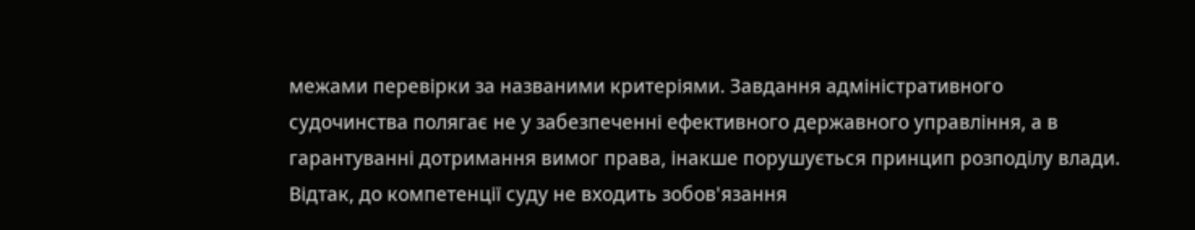межами перевірки за названими критеріями. Завдання адміністративного судочинства полягає не у забезпеченні ефективного державного управління, а в гарантуванні дотримання вимог права, інакше порушується принцип розподілу влади.
Відтак, до компетенції суду не входить зобов'язання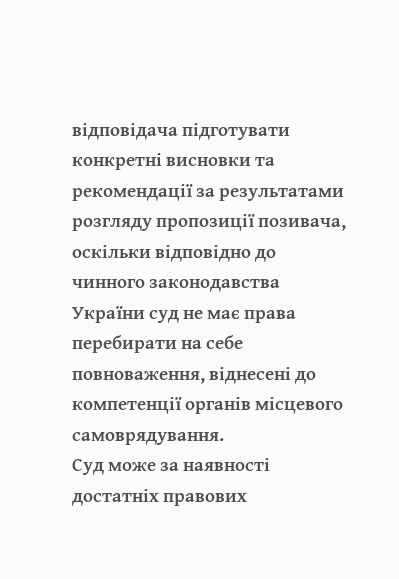відповідача підготувати конкретні висновки та рекомендації за результатами розгляду пропозиції позивача, оскільки відповідно до чинного законодавства України суд не має права перебирати на себе повноваження, віднесені до компетенції органів місцевого самоврядування.
Суд може за наявності достатніх правових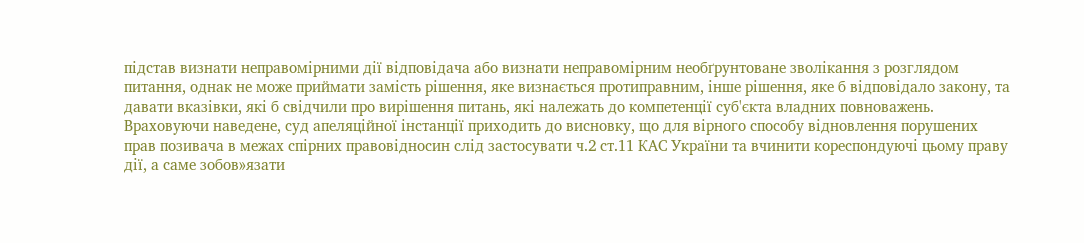підстав визнати неправомірними дії відповідача або визнати неправомірним необґрунтоване зволікання з розглядом питання, однак не може приймати замість рішення, яке визнається протиправним, інше рішення, яке б відповідало закону, та давати вказівки, які б свідчили про вирішення питань, які належать до компетенції суб'єкта владних повноважень.
Враховуючи наведене, суд апеляційної інстанції приходить до висновку, що для вірного способу відновлення порушених прав позивача в межах спірних правовідносин слід застосувати ч.2 ст.11 КАС України та вчинити кореспондуючі цьому праву дії, а саме зобов»язати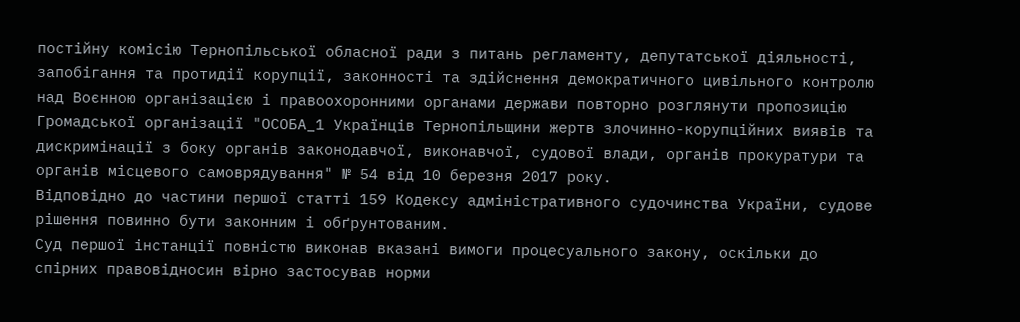постійну комісію Тернопільської обласної ради з питань регламенту, депутатської діяльності, запобігання та протидії корупції, законності та здійснення демократичного цивільного контролю над Воєнною організацією і правоохоронними органами держави повторно розглянути пропозицію Громадської організації "ОСОБА_1 Українців Тернопільщини жертв злочинно-корупційних виявів та дискримінації з боку органів законодавчої, виконавчої, судової влади, органів прокуратури та органів місцевого самоврядування" № 54 від 10 березня 2017 року.
Відповідно до частини першої статті 159 Кодексу адміністративного судочинства України, судове рішення повинно бути законним і обґрунтованим.
Суд першої інстанції повністю виконав вказані вимоги процесуального закону, оскільки до спірних правовідносин вірно застосував норми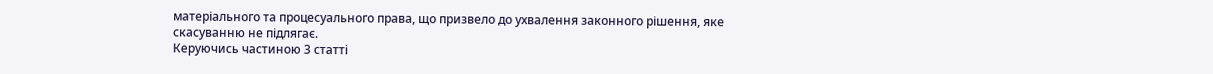матеріального та процесуального права, що призвело до ухвалення законного рішення, яке скасуванню не підлягає.
Керуючись частиною 3 статті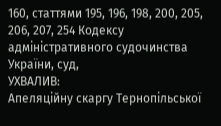160, статтями 195, 196, 198, 200, 205, 206, 207, 254 Кодексу адміністративного судочинства України, суд,
УХВАЛИВ:
Апеляційну скаргу Тернопільської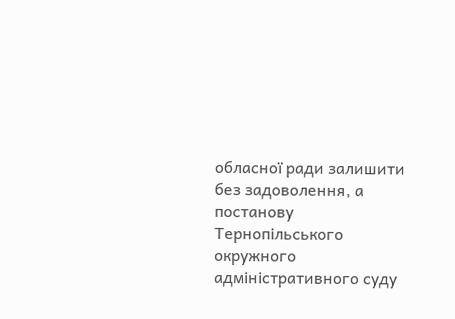обласної ради залишити без задоволення, а постанову Тернопільського окружного адміністративного суду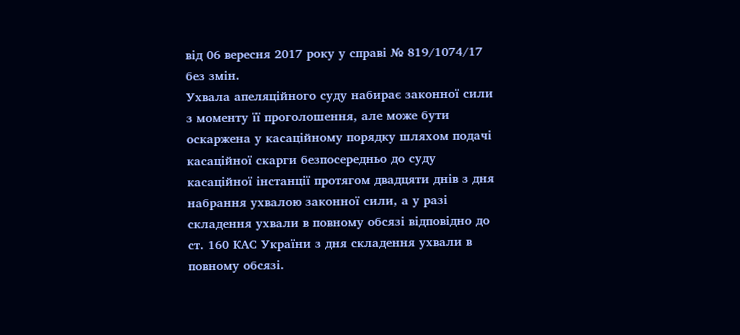від 06 вересня 2017 року у справі № 819/1074/17 без змін.
Ухвала апеляційного суду набирає законної сили з моменту її проголошення, але може бути оскаржена у касаційному порядку шляхом подачі касаційної скарги безпосередньо до суду касаційної інстанції протягом двадцяти днів з дня набрання ухвалою законної сили, а у разі складення ухвали в повному обсязі відповідно до ст. 160 КАС України з дня складення ухвали в повному обсязі.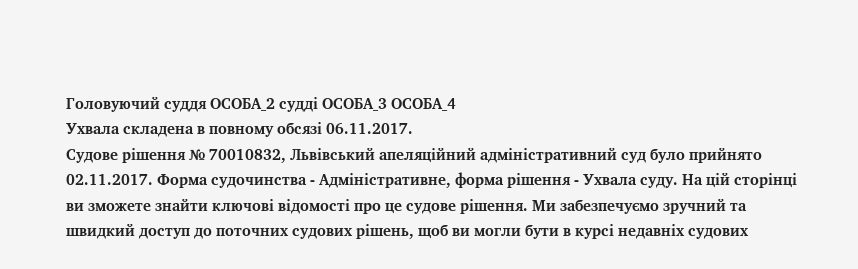Головуючий суддя ОСОБА_2 судді ОСОБА_3 ОСОБА_4
Ухвала складена в повному обсязі 06.11.2017.
Судове рішення № 70010832, Львівський апеляційний адміністративний суд було прийнято 02.11.2017. Форма судочинства - Адміністративне, форма рішення - Ухвала суду. На цій сторінці ви зможете знайти ключові відомості про це судове рішення. Ми забезпечуємо зручний та швидкий доступ до поточних судових рішень, щоб ви могли бути в курсі недавніх судових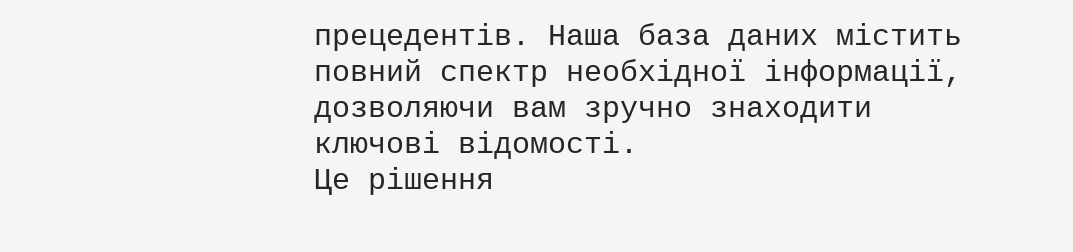прецедентів. Наша база даних містить повний спектр необхідної інформації, дозволяючи вам зручно знаходити ключові відомості.
Це рішення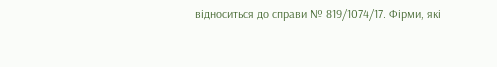відноситься до справи № 819/1074/17. Фірми, які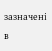зазначені в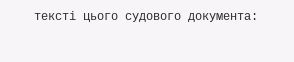тексті цього судового документа: